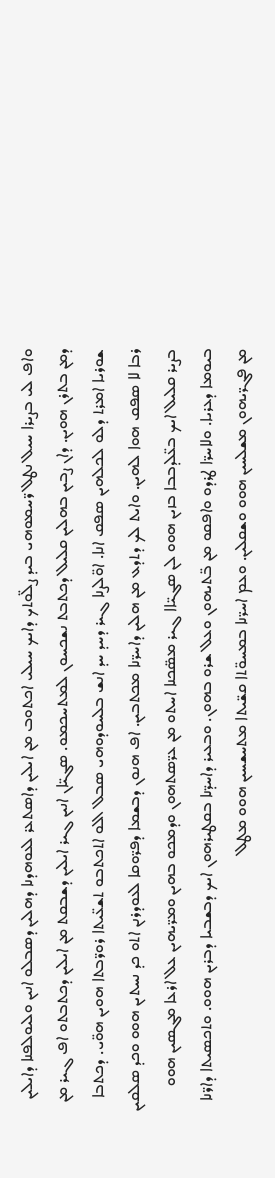ܘܐܦ ܠܝ ܒܨܝܪܐ ܚܝܠ ܢܛܠ ܪ̈ܚܡܘܗܝ ܒܝܕ ܨܠ̈ܘܬܟ ܕܐܝܟ ܚܝܠܝ ܐܟܬܘܒ ܡܢ ܐܝܠܝܢ ܕܐܣܬܥܪ ܠܥܘܗܕܢܐ ܕܗܠܝܢ ܕܣܒܠܘ ܐܢܝܢ ܘܠܝܘܠܦܢܐ ܕܐܝܠܝܢ ܕܡܢ ܒܬܪܢ ܗܘܝܢ. ܕܐܢ ܨܒܝܢ ܒܗܠܝܢ ܩܠܝܠ ܕܟܬܒܬ ܢܫܟܚܘܢ ܠܡܬܚܟܡܘ. ܣܓܝ̈ܐܢ ܐܢܝܢ ܓܝܪ ܐܝܠܝܢ ܕܫܒܩܬ ܡܢ ܐܝܠܝܢ ܕܟܬܒܬܘ ܐܦ ܓܝܪ ܡܢ ܫܘܪܝܐ ܐܡܪܬ ܕܠܘ ܠܟܠܗܝܢ ܣܦܩ ܐܢܐ. ܐܘ̈ܠܨܢܐ ܓܝܪ ܕܚܕ ܚܕ ܐܢܫ ܒܠܚܘܕܘܗܝ ܣܒܠ ܐܠܘ ܐܬܟܬܒܘ ܬܫܥ̈ܝܬܐ ܪܘܪ̈ܒܬܐ ܗܘܝܢ ܗܘ̈ܝ. ܕܟܬܒܐ ܪܒܐ ܠܐ ܣܦܩ ܗܘܐ ܠܗܝܢ. ܘܐܝܬ ܠܟ ܕܬܕܥ ܡܢ ܗܠܝܢ ܕܐܚܪ̈ܢܐ ܡܟܬܒܝܢ. ܐܦ ܗܢܘܢ ܕܒܫܡܐ ܕܦܪ̈ܘܩܐ ܠܥܘܕܪܢܢ ܐܬܘ ܟܕ ܢܚܬܝܢ ܗܘܘ ܘܟܕ ܣܠܩܝܢ ܒܨܝܪ ܩܠܝܠ ܐܝܟ ܒܥ̈ܠܕܒܒܐ ܒܙܝܢ ܗܘܘ ܠܢ ܣܓܝ̈ܐܐ ܓܝܪ ܡܣ̈ܟܢܐ ܐܚܬܘ ܡܢ ܥܪ̈ܣܬܗܘܢ ܘܕܡܟܘ ܒܗܝܢ ܘܡܪ̈ܝܗܝܢ ܥܠ ܐܪܥܐ ܡܓܣܝܢ ܗܘܘ ܒܝܘܡܐ ܕܥܪܝܐ. ܘܠܐܚܪ̈ܐ ܛܪܕܘ ܘܐܦܩܘ ܡܢ ܒ̈ܬܝܗܘܢ ܘܥܠ ܫܪܘ ܒܗܘܢ. ܘܒܥܝܪ ܕܐܚܕ̈ܢܐ ܒܩܛܝܪܗܘܢ ܐܝܟ ܕܒܫܒܝܐ ܕܒܪܝܢ ܗܘܘ. ܘܬܟܣܝܬܐ ܕܐܪ̈ܢܐ ܡܢ ܦܓܪ̈ܝܗܘܢ ܡܫܠܚܝܢ ܗܘܘ ܘܫܩܠܝܢ. ܘܥܡ ܐܚܪ̈ܢܐ ܒܡܚܘ̈ܬܐ ܩܫ̈ܝܬܐ ܡܬܚܫܚܝܢ ܗܘܘ ܡܛܠ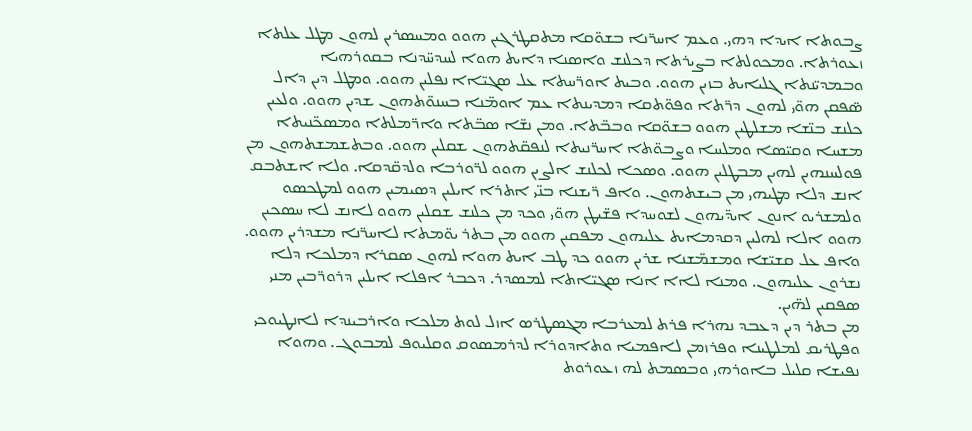ܨܒܘܬܐ ܐܝܕܐ ܕܗܝ. ܘܥܡ ܐܚܪ̈ܢܐ ܒܫܘ̈ܩܐ ܡܬܩܛܪܓܝܢ ܗܘܘ ܘܡܚܣܪܝܢ ܠܗܘܢ ܡܛܠ ܥܠܬܐ ܙܥܘܪܬܐ. ܘܡܟܘܠܬܐ ܒܨܝܪܬܐ ܕܟܠܢܫ ܘܐܣܢܐ ܕܐܝܬ ܗܘܐ ܠܚܕܚ̈ܕܢܐ ܒܩܘܪܗܝܐ ܘܒܡܕܝ̈ܢܬܐ ܓܠܝܐܝܬ ܒܙܝܢ ܗܘܘ. ܘܒܝܬ ܐܘܪ̈ܚܬܐ ܥܠ ܣܓܝ̈ܐܐ ܢܦܠܝܢ ܗܘܘ. ܘܡܛܠ ܕܝܢ ܕܐܠ ܣ̈ܦܩܢ ܗܘ̈ܝ ܠܗܘܢ ܕܪ̈ܬܐ ܘܦܘ̈ܬܩܐ ܕܡܕܝܢܬܐ ܥܡ ܐܘܡ̈ܢܐ ܒܚܢܘ̈ܬܗܘܢ ܫܕܝܢ ܗܘܘ. ܘܠܥܝܢ ܟܠܢܫ ܒܢ̈ܫܐ ܡܫܠܛܝܢ ܗܘܘ ܒܫܘ̈ܩܐ ܘܒܒ̈ܬܐ. ܘܡܢ ܢܫ̈ܐ ܣܒ̈ܬܐ ܘܐܪ̈ܡܠܬܐ ܘܡܣܟ̈ܢܝܬܐ ܡܫܚܐ ܘܩܝ̈ܣܐ ܘܡܠܚܐ ܘܨܒܘ̈ܬܐ ܐܚܪ̈ܢܝܬܐ ܠܢܦܩ̈ܬܗܘܢ ܫܩܠܝܢ ܗܘܘ. ܘܒܬܫܡܫܬܗܘܢ ܡܢ ܦܘܠܚܢܗܝܢ ܠܗܝܢ ܡܒܛܠܝܢ ܗܘܘ. ܘܣܟܐ ܠܟܠܢܫ ܐܠܨܝܢ ܗܘܘ ܠܪ̈ܘܪܒܐ ܘܠܕܩ̈ܕܩܐ. ܘܠܐ ܐܫܬܒܩ ܐܢܫ ܕܠܐ ܡܛܝܗܝ ܡܢ ܒܝܫܬܗܘܢ. ܘܐܦ ܪ̈ܝܫܢܐ ܒܢ̈ܝ ܐܬܪܐ ܐܝܠܝܢ ܕܣܝܡܝܢ ܗܘܘ ܠܡܛܟܣܘ ܘܠܡܫܪܝܘ ܐܢܘܢ ܐܝܕ̈ܝܗܘܢ ܠܫܘܚܕܐ ܦܫ̈ܝܛܢ ܗܘ̈ܝ ܘܟܕ ܡܢ ܟܠܢܫ ܫܩܠܝܢ ܗܘܘ ܠܐܢܫ ܠܐ ܚܣܟܝܢ ܗܘܘ ܐܠܐ ܠܗܠܝܢ ܕܩܕܡܐܝܬ ܥܠܝܗܘܢ ܡܦܩܝܢ ܗܘܘ ܡܢ ܒܬܪ ܝܘ̈ܡܬܐ ܠܐܚܪ̈ܢܐ ܡܫܕܪܝܢ ܗܘܘ. ܘܐܦ ܥܠ ܩܫܝ̈ܫܐ ܘܡܫܡ̈ܫܢܐ ܫܪܝܢ ܗܘܘ ܟܕ ܛܒ ܐܝܬ ܗܘܐ ܠܗܘܢ ܣܩܪܐ ܕܡܠܟܐ ܕܠܐ ܢܫܪܘܢ ܥܠܝܗܘܢ. ܘܡܢܐ ܠܐܐ ܐܢܐ ܣܓܝ̈ܐܬܐ ܠܡܣܕܪ. ܕܟܒܪ ܐܦܠܐ ܐܝܠܝܢ ܕܪܘܪ̈ܒܝܢ ܡܢܝ ܣܦܩܝܢ ܠܗ̈ܝܢ.
ܡܢ ܒܬܪ ܕܝܢ ܕܥܒܕ ܢܗܪܐ ܦܪܬ ܠܡܥܪܒܐ ܡܓܣܛܪܣ ܐܙܠ ܠܘܬ ܡܠܟܐ ܘܐܪܒܝܢܕܐ ܠܐܢܛܝܘܟܝ ܘܦܛܪܝܩ ܠܡܠܛܝܢܐ ܘܦܪܙܡܢ ܠܐܦܡܝܐ ܘܬܐܕܘܪܐ ܠܕܪܡܣܘܩ ܘܩܠܝܘܦ ܠܡܒܘܓ. ܘܗܘܐ ܢܦܝܫܐ ܩܠܝܠ ܒܐܘܪܗܝ ܘܒܣܡܬ ܠܗ ܙܥܘܪܘܬ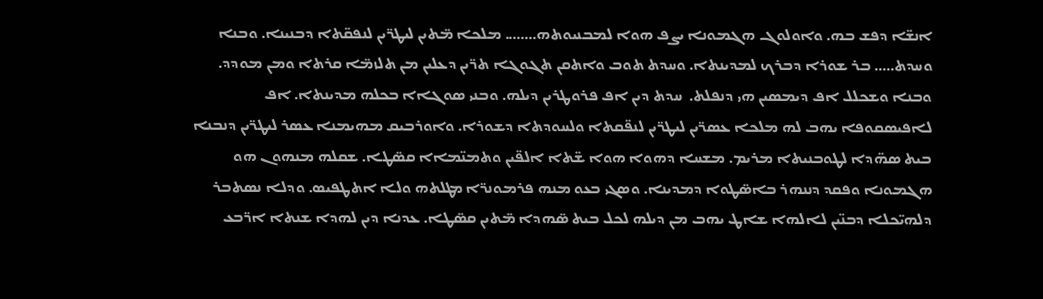ܐܢܫ̈ܐ ܕܦܫ ܒܗ. ܘܐܘܠܘܓ ܗܓܡܘܢܐ ܝܨܦ ܗܘܐ ܠܡܒܢܝܘܬܗ........ ܡܠܟܐ ܡ̈ܬܝܢ ܠܝܛܪ̈ܝܢ ܠܢܦܩ̈ܬܐ ܕܒܢܝܢܐ. ܘܒܢܐ ܘܚܕܬ..... ܒܪ ܫܘܪܐ ܕܒܪܟ ܠܡܕܝܢܬܐ. ܘܚܕܬ ܬܘܒ ܘܐܬܩܢ ܬܓܘܓܐ ܬܪ̈ܝܢ ܕܥܠܝܢ ܡܢ ܬܠܙܡ̈ܐ ܩܪܬܐ ܘܡܢ ܡܘܕܕ. ܘܒܢܐ ܘܫܟܠܠ ܐܦ ܕܝܡܣܝܢ ܗܝ ܕܢܦܠܬ.  ܚܕܬ ܕܝܢ ܐܦ ܦܪܘܛܪܝܢ ܕܝܠܗ. ܘܒܢܝ ܣܘܓܐܐ ܒܟܠܗ ܡܕܝܢܬܐ. ܐܦ ܠܐܦܝܣܩܘܦܐ ܝܗܒ ܠܗ ܡܠܟܐ ܥܣܪ̈ܝܢ ܠܝܛܪ̈ܝܢ ܠܢܦ̈ܩܬܐ ܘܠܚܘܕܬܐ ܕܫܘܪܐ. ܘܐܘܪܒܝܩ ܡܗܝܡܢܐ ܥܣܪ ܠܝܛܪ̈ܝܢ ܕܢܒܢܐ ܒܝܬ ܣܗ̈ܕܐ ܠܛܘܒܢܝܬܐ ܡܪܝܡ. ܡܫܚܐ ܕܗܘܐ ܗܘܐ ܫ̈ܬܐ ܐܠܦ̈ܝܢ ܘܬܡܢ̈ܡܐܐ ܩܣ̈ܛܐ. ܫܩܠܗ ܡܢܗܘܢ ܗܘ ܗܓܡܘܢܐ ܘܦܩܕ ܕܢܢܗܪ ܒܐܣ̈ܛܘܐ ܕܡܕܝܢܐ. ܘܣܓܝ ܒܥܘ ܡܢܗ ܦܪܡܘܢܪ̈ܐ ܡܛܠܬܗ ܘܠܐ ܐܬܛܦܝܣ. ܘܕܠܐ ܢܣܬܒܪ ܕܠܗܝ̈ܟܠܐ ܕܒܢ̈ܝܢ ܠܐܠܗܐ ܫܐܛ ܝܗܒ ܡܢ ܕܝܠܗ ܠܟܠ ܒܝܬ ܣ̈ܗܕܐ ܡ̈ܬܝܢ ܩܣ̈ܛܐ. ܥܕܢܐ ܕܝܢ ܠܗܕܐ ܫܢܬܐ ܐܪ̈ܒܥ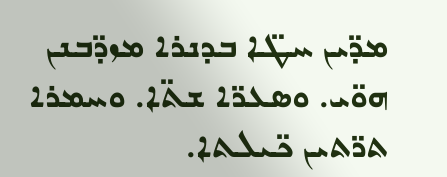ܡܕ̈ܝܢ ܚܛ̈ܐ ܒܕܢܪܐ ܡܙܕ̈ܒܢܢ ܗܘ̈ܝ. ܘܣܥܪ̈ܐ ܫܬ̈ܐ. ܘܚܡܪܐ ܬܪ̈ܬܝܢ ܟ̈ܝܠܬܐ.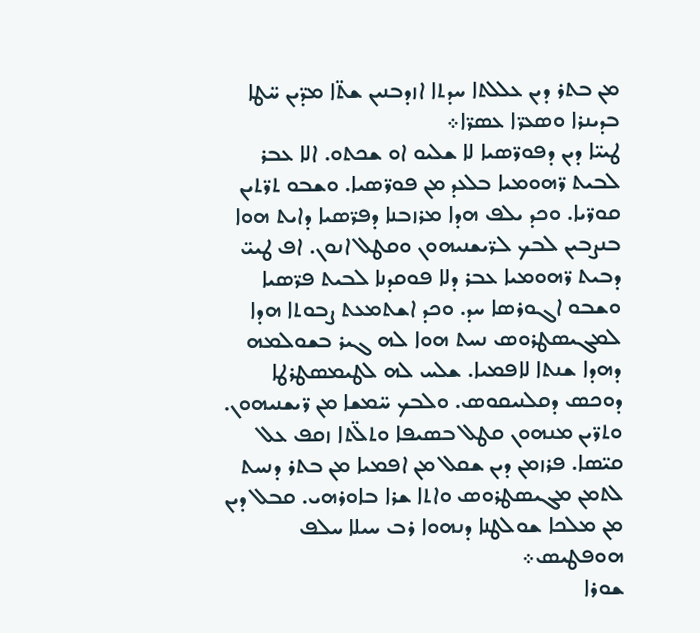ܡܢ ܒܬܪ ܕܝܢ ܥܠܠܬܐ ܚܕܬܐ ܐܙܕܒܢܝܢ ܫܬ̈ܐ ܡܕ̈ܝܢ ܚ̈ܛܐ ܒܕܝܢܪܐ ܘܣܥܪ̈ܐ ܥܣܪ̈ܐ܀
ܛܝܝ̈ܐ ܕܝܢ ܕܦܘܪ̈ܣܝܐ ܠܐ ܫܠܝܘ ܐܘ ܫܟܬܘ. ܐܠܐ ܥܒܪ ܠܒܝܬ ܪ̈ܗܘܡܝܐ ܒܠܥܕ ܡܢ ܦܘܪ̈ܣܝܐ. ܘܫܒܘ ܬܪ̈ܬܝܢ ܩܘܪ̈ܝܐ. ܘܟܕ ܝܠܦ ܗܕܐ ܡܪܙܒܢܐ ܕܦܪ̈ܣܝܐ ܕܐܝܬ ܗܘܐ ܒܢܨܒܝܢ ܠܒܟ ܠܪ̈ܝܫܢܝܗܘܢ ܘܩܛܠ ܐܢܘܢ. ܐܦ ܛܝܝ̈ ܕܒܝܬ ܪ̈ܗܘܡܝܐ ܥܒܪ ܕܠܐ ܦܘܩܕܢܐ ܠܒܝܬ ܦܪ̈ܣܝܐ ܘܫܒܘ ܐܓܘܪܣܐ ܚܕ. ܘܟܕ ܐܫܬܡܥܬ ܨܒܘܬܐ ܗܕܐ ܠܡܓܝܣܛܪܘܣ ܢܚܬ ܗܘܐ ܠܗ ܓܝܪ ܒܫܘܠܡܗ ܕܗܕܐ ܫܢܬܐ ܠܐܦܡܝܐ. ܫܠܚ ܠܗ ܠܛܝܡܣܛܪܛܐ ܕܘܟܣ ܕܩܠܢܝܩܘܣ. ܘܠܒܟ ܚ̈ܡܫܐ ܡܢ ܪ̈ܝܫܢܝܗܘܢ. ܘܬܪ̈ܝܢ ܡܢܗܘܢ ܩܛܠ ܒܣܝܦܐ ܘܬܠ̈ܬܐ ܙܩܦ ܥܠ ܩܝ̈ܣܐ. ܦܪܙܡܢ ܕܝܢ ܫܩܠ ܡܢ ܐܦܡܝܐ ܡܢ ܒܬܪ ܕܢܚܬ ܠܬܡܢ ܡܓܝܣܛܪܘܣ ܘܐܬܐ ܫܪܐ ܒܐܘܪܗܝ. ܩܒܠ ܕܝܢ ܡܢ ܡܠܟܐ ܫܘܠܛܢܐ ܕܢܗܘܐ ܪܒ ܚܝܠܐ ܚܠܦ ܗܘܦܛܝܣ܀
ܫܘܪܐ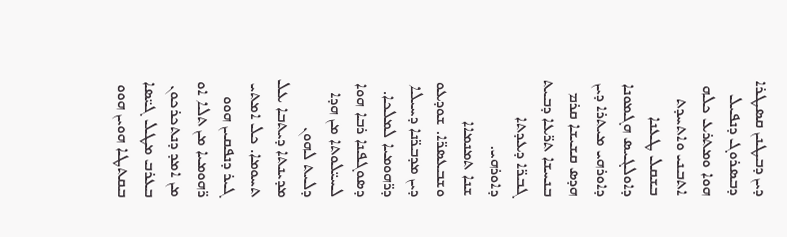ܕܝܢ ܕܒܛܢܢ ܩܣܛܪܐ ܕܒܣܪܘܓ ܕܢܦܝܠ ܗܘܐ ܘܡܬܪܥ ܟܠܗ ܐܬܒܢܝ ܘܐܬܚܕܬ ܒܫܩܠ ܛܥܢܐ ܕܐܘܠܓܝܣ ܗܓܡܘܢܐ ܕܐܘܪܗܝ ܡܝܬܪܐ ܕܝܢ ܗܕܣ ܩܫܝܫܐ ܩܪܡ ܒܢܚܫܐ ܬܪ̈ܥܐ ܕܒܝܬ ܓܒܪ̈ܐ ܕܥܕܬܐ ܕܐܘܪܗܝ.
ܫܢܐ ܬܡܢܡܐܐ ܘܫܒܥܣܪ̈ܐ. ܫܘܕܥܘ ܕܝܢ ܡܕܒܪ̈ܢܐ ܕܚܝܠܐ ܕܪ̈ܗܘܡܝܐ ܠܡܠܟܐ. ܕܣܘܓܦܢܐ ܪܒܐ ܗܘܐ ܠܚܝ̈ܠܘܬܐ ܡܢ ܗܕܐ ܕܠܝܬ ܠܗܘܢ ܡܕܝܢܬܐ ܕܝܬܒܐ ܥܠ ܬܚܘܡܐ. ܟܠ ܐܡܬܝ ܓܝܪ ܕܢܦܩܝܢ ܗܘܘ ܪ̈ܗܘܡܝܐ ܡܢ ܬܠܐ ܐܘ ܡܢ ܐܡܕ ܕܢܬܟܪܟܘܢ ܒܥܪܒ ܡܛܠ ܓܝ̈ܣܐ ܒܩܬܛܐ ܗܘܝܢ ܗܘܘ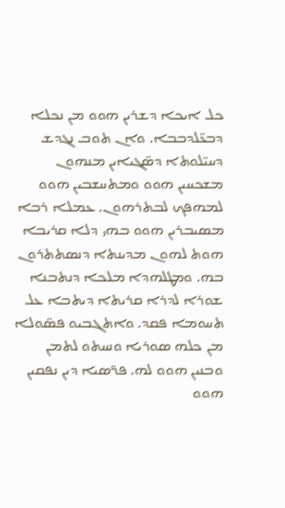ܟܠ ܐܝܟܐ ܕܫܪܝܢ ܗܘܘ ܡܢ ܢܟܠܐ ܕܒܥ̈ܠܕܒܒܐ. ܘܐܢ ܬܘܒ ܢܓܕܫ ܕܚܝ̈ܠܘܬܐ ܕܣ̈ܓܝܐܝܢ ܡܢܗܘܢ ܡܫܟܚܝܢ ܗܘܘ ܘܡܬܚܫܒܝܢ ܗܘܘ  ܠܡܗܦܟ ܠܒܬܪܗܘܢ. ܥܡܠܐ ܪܒܐ ܡܣܝܒܪܝܢ ܗܘܘ ܒܗܝ ܕܠܐ ܩܪܝܒܐ ܗܘܬ ܠܗܘܢ ܡܕܝܢܬܐ ܕܢܣܬܬܪܘܢ ܒܗ. ܘܡܛܠܗܕܐ ܡܠܟܐ ܕܢܬܒܢܐ ܫܘܪܐ ܠܕܪܐ ܩܪܝܬܐ ܕܝܬܒܐ ܥܠ ܬܚܘܡܐ ܦܩܕ. ܘܐܬܓܒܝܘ ܦܣ̈ܘܠܐ ܡܢ ܟܠܗ ܣܘܪܝܐ ܘܢܚܬܘ ܠܬܡܢ ܘܒܢܝܢ ܗܘܘ ܠܗ. ܦܪ̈ܣܝܐ ܕܝܢ ܢܦܩܝܢ ܗܘܘ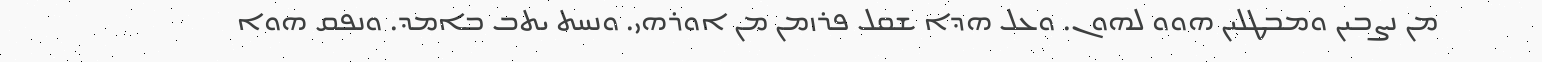ܡܢ ܢܨܒܝܢ ܘܡܒܛܠܝܢ ܗܘܘ ܠܗܘܢ. ܘܥܠ ܗܕܐ ܫܩܠ ܦܪܙܡܢ ܡܢ ܐܘܪܗܝ. ܘܢܚܬ ܝܬܒ ܒܐܡܕ. ܘܢܦܩ ܗܘܐ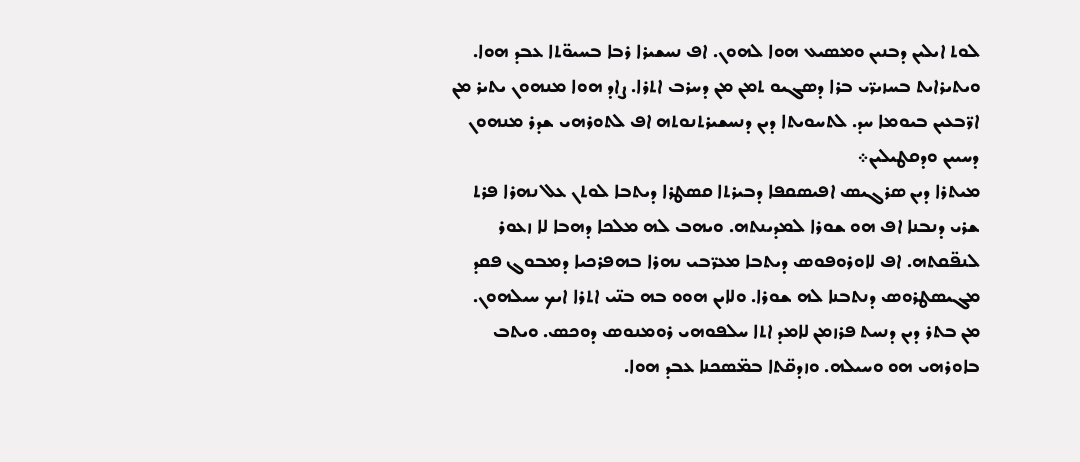ܠܘܬ ܐܝܠܝܢ ܕܒܢܝܢ ܘܡܣܝܥ ܗܘܐ ܠܗܘܢ. ܐܦ ܢܚܫܝܪܐ ܪܒܐ ܒܚܝܘ̈ܬܐ ܥܒܕ ܗܘܐ. ܘܝܬܝܪܐܝܬ ܒܚܙܝܪ̈ܝ ܒܪܐ ܕܣܓܝܘ ܬܡܢ ܡܢ ܕܚܪܒ ܐܬܪܐ. ܨܐܕ ܗܘܐ ܡܢܗܘܢ ܝܬܝܪ ܡܢ ܐܪ̈ܒܥܝܢ ܒܝܘܡܐ ܚܕ. ܠܬܚܘܝܬܐ ܕܝܢ ܕܢܚܫܝܪܬܢܘܬܗ ܐܦ ܠܬܘܪܗܝ ܫܕܪ ܡܢܗܘܢ ܕܚܝܝܢ ܘܕܩܛܝܠܝܢ܀
ܡܝܬܪܐ ܕܝܢ ܣܪܓܝܣ ܐܦܝܣܩܦܐ ܕܒܝܪܬܐ ܩܣܛܪܐ ܕܝܬܒܐ ܠܘܬܢ ܥܠ ܢܗܪܐ ܦܪܬ ܫܪܝ ܕܢܒܢܐ ܐܦ ܗܘ ܫܘܪܐ ܠܡܕܝܢܬܗ. ܘܝܗܒ ܠܗ ܡܠܟܐ ܕܗܒܐ ܠܐ ܙܥܘܪ ܠܢܦ̈ܩܬܗ. ܐܦ ܠܐܘܪܘܦܘܣ ܕܝܬܒܐ ܡܥܪ̈ܒܝ ܢܗܪܐ ܒܗܦܪܟܝܐ ܕܡܒܘܓ ܦܩܕ ܡܓܝܣܛܪܘܣ ܕܢܬܒܢܐ ܠܗ ܫܘܪܐ. ܘܠܐܝܢ ܗܘܘ ܒܗ ܒܢ̈ܝ ܐܬܪܐ ܐܝܟ ܚܝܠܗܘܢ.
ܡܢ ܒܬܪ ܕܝܢ ܕܢܚܬ ܦܪܙܡܢ ܠܐܡܕ ܐܬܐ ܚܠܦܘܗܝ ܪܘܡܢܘܣ ܕܘܟܣ. ܘܝܬܒ ܒܐܘܪܗܝ ܗܘ ܘܚܝܠܗ. ܘܙܕܩ̈ܬܐ ܒܡ̈ܣܟܢܐ ܥܒܕ ܗܘܐ.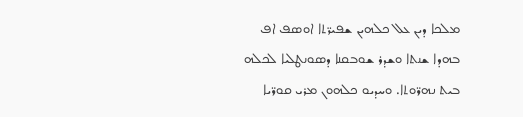ܡܠܟܐ ܕܝܢ ܥܠ ܟܠܗܝܢ ܫܦܝܪ̈ܬܐ ܐܘܣܦ ܐܦ ܒܗܕܐ ܫܢܬܐ ܘܫܕܪ ܫܘܒܩܢܐ ܕܣܘܢܛܠܝܐ ܠܟܠܗ ܒܝܬ ܢܗܪ̈ܘܬܐ. ܘܚܕܝܘ ܟܠܗܘܢ ܡܪܝ ܩܘܪ̈ܝܐ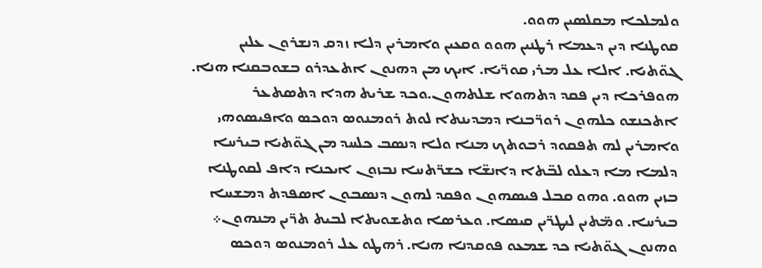ܘܠܡܠܟܐ ܡܩܠܣܝܢ ܗܘܘ.
ܩܘܛܢܐ ܕܝܢ ܕܥܡܐ ܪܛܢܝܢ ܗܘܘ ܘܩܥܝܢ ܘܐܡܪܝܢ ܕܠܐ ܙܕܩ ܕܢܫܪܘܢ ܥܠܝܢ ܓܘ̈ܬܝܐ. ܐܠܐ ܥܠ ܡܪܝ ܩܘܪ̈ܝܐ. ܐܝܟ ܡܢ ܕܗܢܘܢ ܐܬܥܕܪܘ ܒܫܘܒܩܢܐ ܗܢܐ. ܗܘܦܪܟܐ ܕܝܢ ܦܩܕ ܕܬܗܘܐ ܫܠܬܗܘܢ.ܘܟܕ ܫܪܝܬ ܗܕܐ ܕܬܣܬܥܪ ܐܬܟܢܫܘ ܟܠܗܘܢ ܪܘܪ̈ܒܢܐ ܕܡܕܝܢܬܐ ܠܘܬ ܪܘܡܢܘܣ ܕܘܟܣ ܘܐܦܝܣܘܗܝ ܘܐܡܪܝܢ ܠܗ ܬܦܩܘܕ ܪܒܘܬܟ ܡܢܐ ܘܠܐ ܕܢܣܒ ܟܠܚܕ ܡܢ ܓܘ̈ܬܝܐ ܒܝܪܚܐ ܕܠܡܐ ܡܐ ܕܥܠܘ ܠܒ̈ܬܐ ܕܐܢܫ̈ܐ ܟܫܪ̈ܬܚܐ ܢܒܙܘܢ ܐܝܟܢܐ ܕܐܦ ܠܩܘܛܢܐ ܒܙܝܢ ܗܘܘ. ܘܗܘ ܩܒܠ ܦܝܣܗܘܢ ܘܦܩܕ ܠܗܘܢ ܕܢܣܒܘܢ ܐܣܦܕܬ ܕܡܫܚܐ ܒܝܪܚܐ. ܘܡ̈ܬܝܢ ܠܝܛܪ̈ܝܢ ܩܝܣܐ. ܘܥܪܣܐ ܘܬܫܘܝܬܐ ܠܒܝܬ ܬܪ̈ܝܢ ܡܢܗܘܢ܀
ܘܗܢܘܢ ܓܘ̈ܬܝܐ ܟܕ ܫܡܥܘ ܦܘܩܕܢܐ ܗܢܐ. ܪܗܛܘ ܥܠ ܪܘܡܢܘܣ ܕܘܟܣ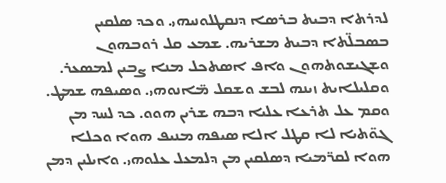ܠܕܪܬܐ ܕܒܝܬ ܒܪܣܐ ܕܢܩܛܠܘܢܝܗܝ. ܘܟܕ ܣܠܩܝܢ ܒܣܒܠ̈ܬܐ ܕܒܝܬ ܡܫܪܝܗ. ܫܡܥ ܩܠ ܪܘܒܗܘܢ ܘܫܓܝܫܘܬܗܘܢ ܘܐܦ ܐܣܬܟܠ ܡܢܐ ܨܒܝܢ ܠܡܣܥܪ. ܘܩܠܝܠܐܝܬ ܙܝܢܗ ܠܒܫ ܘܫܩܠ ܡ̈ܐܢܘܗܝ. ܘܣܝܦܗ ܫܡܛ. ܘܩܡ ܥܠ ܬܪܥܐ ܥܠܝܐ ܕܒܗ ܫܪܝܢ ܗܘܘ. ܟܕ ܠܚܕ ܡܢ ܓܘ̈ܬܝܐ ܠܐ ܩܛܠ ܐܠܐ ܣܝܦܗ ܡܢܝܦ ܗܘܐ ܘܟܠܐ ܗܘܐ ܠܩܪ̈ܡܝܐ ܕܣܠܩܝܢ ܡܢ ܕܠܡܥܠ ܥܠܘܗܝ. ܘܐܝܠܝܢ ܕܡܢ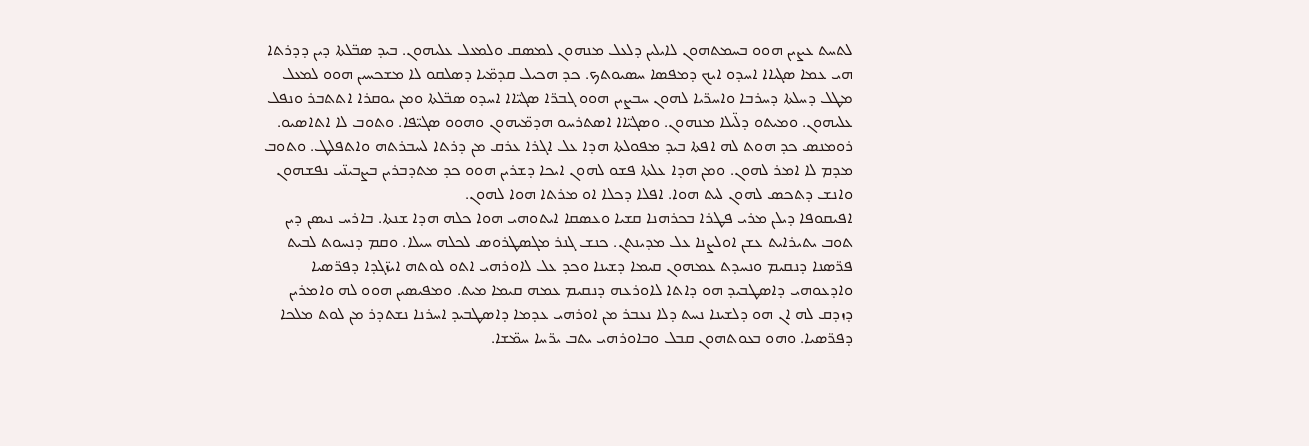ܠܬܚܬ ܥܨܝܢ ܗܘܘ ܒܚܡܬܗܘܢ ܠܐܝܠܝܢ ܕܠܥܠ ܡܢܗܘܢ ܠܡܣܩ ܘܠܡܥܠ ܥܠܝܗܘܢ. ܒܝܕ ܣܒ̈ܠܬܐ ܕܝܢ ܕܕܪܬܐ ܗܝ ܥܡܐ ܣܓܝܐܐ ܐܚܕܘ ܐܝܟ ܕܡܦܣܐ ܚܣܝܘܬܟ. ܟܕ ܗܟܝܠ ܩܕܡ̈ܝܐ ܕܣܠܩܘ ܠܐ ܡܫܟܚܝܢ ܗܘܘ ܠܡܥܠ ܡܛܠ ܕܚܠܬܐ ܕܚܪܒܐ ܘܐܚܪ̈ܝܐ ܠܗܘܢ ܚܒܨܝܢ ܗܘܘ ܓܒܪ̈ܐ ܣܓܝ̈ܐܐ ܐܚܕܘ ܣܒ̈ܠܬܐ ܘܡܢ ܝܘܩܪܐ ܐܬܬܒܪ ܘܢܦܠ ܥܠܝܗܘܢ. ܘܡܝܬܘ ܕܠ̈ܝܠܐ ܡܢܗܘܢ. ܘܣܓܝ̈ܐܐ ܐܣܬܪܚܘ ܗܕܡ̈ܝܗܘܢ ܘܗܘܘ ܣܓܝ̈ܦܐ. ܘܬܘܒ ܠܐ ܐܬܐܣܝܘ. ܪܘܡܢܣ ܟܕ ܗܘܬ ܠܗ ܐܦܬܐ ܒܝܕ ܡܦܘܠܬܐ ܗܕܐ ܥܠ ܐܓܪܐ ܥܪܩ ܡܢ ܕܪܬܐ ܠܚܒܪܬܗ ܘܐܬܦܠܛ. ܘܬܘܒ ܡܕܡ ܠܐ ܐܡܪ ܠܗܘܢ. ܘܡܢ ܗܕܐ ܥܠܬܐ ܦܫܘ ܠܗܘܢ ܐܝܟܐ ܕܫܪܝܢ ܗܘܘ ܟܕ ܡܬܕܒܪܝܢ ܒܨܒܝܢ̈ܝ ܢܦܫܗܘܢ ܘܐܢܫ ܕܬܟܣ ܠܗܘܢ ܠܝܬ ܗܘܐ. ܐܦܠܐ ܕܟܠܐ ܐܘ ܡܪܬܐ ܗܘܐ ܠܗܘܢ.
ܐܦܝܩܘܦܐ ܕܝܠܢ ܡܪܝ ܦܛܪܐ ܒܟܪܗܢܐ ܩܫܝܐ ܘܥܣܩܐ ܐܝܬܘܗܝ ܗܘܐ ܟܠܗ ܗܕܐ ܫܢܬܐ. ܒܐܪܚ ܢܝܣܢ ܕܝܢ ܬܘܒ ܝܬܝܪܐܝܬ ܥܫܢ ܐܘܠܨܢܐ ܥܠ ܡܕܝܢܬܢ. ܟܢܫ ܓܢܪ ܡܓܣܛܪܘܣ ܠܟܠܗ ܚܝܠܐ. ܘܩܡ ܕܢܚܘܬ ܠܒܝܬ ܦܪ̈ܣܢܐ ܕܢܩܝܡ ܘܢܚܕܬ ܥܡܗܘܢ ܩܝܡܐ ܕܫܝܢܐ ܘܟܕ ܥܠ ܠܐܘܪܗܝ ܐܬܘ ܠܘܬܗ ܐܝܙ̈ܓܕܐ ܕܦܪ̈ܣܝܐ ܘܐܕܥܘܗܝ ܕܐܣܛܒܝܕ ܗܘ ܕܐܬܐ ܠܐܘܪܥܗ ܕܢܩܝܡ ܥܡܗ ܩܝܡܐ ܡܝܬ. ܘܡܦܝܣܝܢ ܗܘܘ ܠܗ ܘܐܡܪܝܢ ܕܙܕܩ ܠܗ ܐܢ ܗܘ ܕܠܫܝܢܐ ܢܚܬ ܕܠܐ ܢܥܒܪ ܡܢ ܐܘܪܗܝ ܥܕܡܐ ܕܐܣܛܒܝܕ ܐܚܪܢܐ ܢܫܬܕܪ ܡܢ ܠܘܬ ܡܠܟܐ ܕܦܪ̈ܣܝܐ. ܘܗܘ ܒܥܘܬܗܘܢ ܩܒܠ ܘܒܐܘܪܗܝ ܝܬܒ ܝܪ̈ܚܐ ܚܡ̈ܫܐ.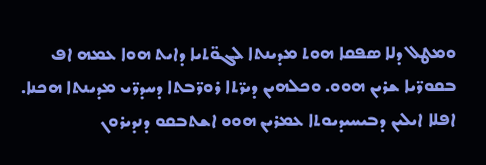ܘܡܛܠ ܕܠܐ ܣܦܩܐ ܗܘܬ ܡܕܝܢܬܐ ܠܓܘ̈ܬܝܐ ܕܐܝܬ ܗܘܐ ܥܡܗ ܐܦ ܒܩܘܪ̈ܝܐ ܫܪܝܢ ܗܘܘ. ܘܟܠܗܝܢ ܕܝܪ̈ܬܐ ܪܘܪ̈ܒܬܐ ܕܚܕܪ̈ܝ ܡܕܝܢܬܐ ܗܟܢܐ. ܐܦܠܐ ܐܝܠܝܢ ܕܒܝܚܝܕܝܘܬܐ ܥܡܪܝܢ ܗܘܘ ܐܫܬܒܩܘ ܕܢܕܝܪܘܢ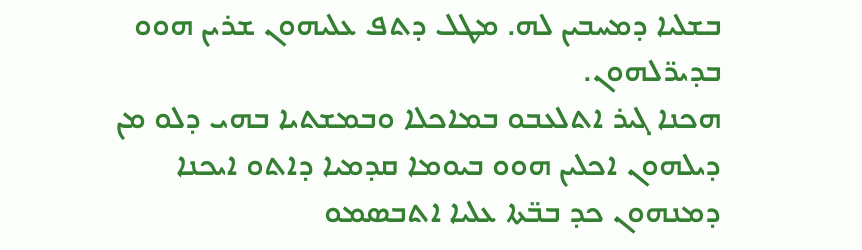ܒܫܠܝܐ ܕܡܚܒܝܢ ܠܗ. ܡܛܠ ܕܬܦ ܥܠܝܗܘܢ ܫܪܝܢ ܗܘܘ ܒܕܝܪ̈ܠܗܘܢ.
ܗܟܢܐ ܓܝܪ ܐܬܠܥܒܘ ܒܡܐܟܠܐ ܘܒܡܫܬܝܐ ܒܗܝ ܕܠܘ ܡܢ ܕܝܠܗܘܢ ܐܟܠܝܢ ܗܘܘ ܒܝܘܡܐ ܩܕܡܝܐ ܕܐܬܘ ܐܝܟܢܐ ܕܡܢܗܘܢ ܟܕ ܒܒ̈ܬܐ ܥܠܝܐ ܐܬܒܣܡܘ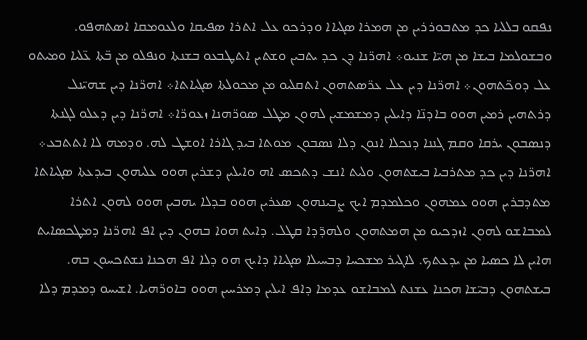ܢܦܩܘ ܒܠܠܝܐ ܟܕ ܡܬܒܘܪܪܝܢ ܡܢ ܗܡܪܐ ܣܓܝܐܐ ܘܕܪܟܘ ܥܠ ܐܬܪܐ ܣܦܝܩܐ ܘܠܥܘܡܩܐ ܐܣܬܗܦܘ. ܘܒܫܘܠܡܐ ܒܝܫܐ ܡܢ ܗܝ̈ܐ ܫܢܝܘ܀ ܐܗܪ̈ܢܐ ܕܢ ܟܕ ܝܬܒܝܢ ܘܫܬܝܢ ܐܬܛܒܥܘ ܒܫܢܬܐ ܘܢܦܠܘ ܡܢ ܒ̈ܬܐ ܥ̈ܠܝܐ ܘܡܝܬܘ ܥܠ ܕܘܟ̈ܬܗܘܢ܀ ܐܗܪ̈ܢܐ ܕܝܢ ܥܠ ܥܪ̈ܣܬܗܘܢ ܐܬܩܠܝܘ ܡܢ ܡܟܘܠܬܐ ܣܓܝܐܬܐ܀ ܐܗܪ̈ܢܐ ܕܝܢ ܫܗܝ̈ܢܠ ܕܪܬܗܝܢ ܪܡܝܢ ܗܘܘ ܒܐܕܢ̈ܐ ܕܐܝܠܝܢ ܕܡܫܡܫܝܢ ܠܗܘܢ ܡܛܠ ܣܘܪ̈ܗܢܐ ܙܥܘܪ̈ܐ܀ ܐܗܪ̈ܢܐ ܕܝܢ ܕܥܠܘ ܠܓܢܬܐ ܕܢܣܒܘܢ ܝܪܩܐ ܘܩܡ ܓܢܢܐ ܕܢܟܠܐ ܐܢܘܢ ܕܠܐ ܢܣܒܘܢ ܡܘܬܐ ܒܝܕ ܓܐܪܐ ܐܘܫܛ ܠܗ. ܘܕܡܗ ܠܐ ܐܬܬܒܥ܀ ܐܗܪ̈ܢܐ ܕܝܢ ܟܕ ܡܬܪܒܝܐ ܒܝܫܬܗܘܢ ܘܠܝܬ ܐܢܫ ܕܬܟܣ ܐܗ ܘܐܝܠܝܢ ܕܫܪܝܢ ܗܘܘ ܥܠܝܗܘܢ ܒܝܕܥܬܐ ܣܓܝܐܬܐ ܡܬܕܒܪܝܢ ܗܘܘ ܥܡܗܘܢ ܘܟܠܡܕܡ ܐܝܟ ܨܒܝܢܗܘܢ ܣܥܪܝܢ ܗܘܘ ܒܕܠܐ ܝܗܒܝܢ ܗܘܘ ܠܗܘܢ ܐܬܪܐ ܠܡܒܐܫܘ ܠܗܘܢ ܐܙܕܟܝܘ ܡܢ ܗܡܬܗܘܢ ܘܠܗܕ̈ܕܐ ܩܛܠ. ܕܐܝܬ ܗܘܐ ܒܗܘܢ ܕܝܢ ܐܦ ܐܗܪ̈ܢܐ ܕܡܛܟܣܐܝܬ ܗܐܝܢ ܠܐ ܟܣܝܐ ܡܢ ܝܕܥܬܟ. ܠܐܓܝܪ ܡܫܟܚܐ ܕܒܚܝܠܐ ܣܓܝܐܐ ܕܐܝܟ ܗܘ ܕܠܐ ܐܦ ܗܟܢܐ ܢܫܬܟܚܘܢ ܒܗ. ܒܝܫܬܗܘܢ ܕܒܝ̈ܫܐ ܗܟܢܐ ܥܫܢܬ ܠܡܒܐܫܘ ܥܕܡܐ ܕܐܦ ܐܝܠܝܢ ܕܡܪܚܝܢ ܗܘܘ ܒܐܘܪ̈ܗܝܐ. ܐܫܝܚܘ ܕܡܕܡ ܕܠܐ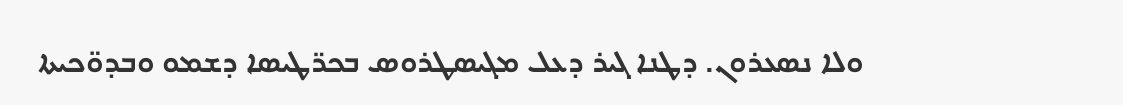ܘܠܐ ܢܣܥܪܘܢ. ܕܛܢܐ ܓܝܪ ܕܥܠ ܡܓܝܣܛܪܘܣ ܒܟܪ̈ܛܝܣܐ ܕܫܡܘ ܘܒܕܘ̈ܟܝܬܐ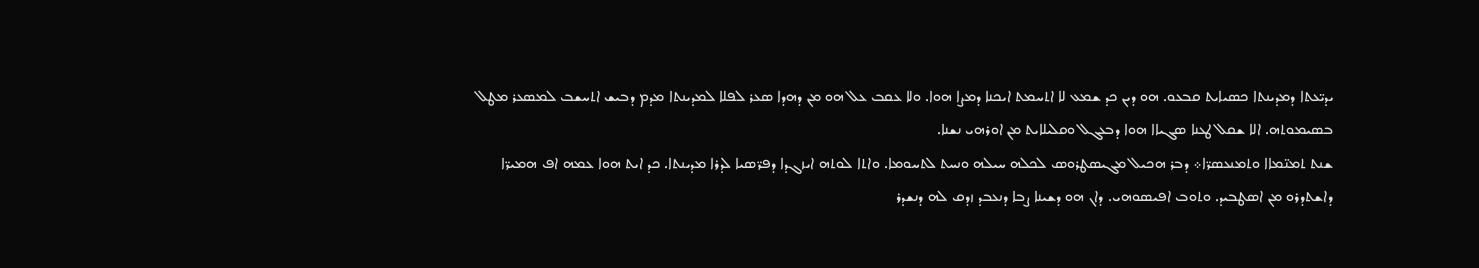ܝܕܝ̈ܥܬܐ ܕܡܕܝܢܬܐ ܟܣܝܐܝܬ ܩܒܥܘ. ܗܘ ܕܝܢ ܟܕ ܫܡܥ ܠܐ ܐܬܚܡܬ ܐܝܟܢܐ ܕܡܨܐ ܗܘܐ. ܘܠܐ ܥܩܒ ܥܠ ܗܘ ܡܢ ܕܗܕܐ ܣܥܪ ܠܦܠܐ ܠܡܕܝܢܬܐ ܡܕܡ ܕܒܝܫ ܐܬܚܫܒ ܠܡܣܥܪ ܡܛܠ ܒܣܝܡܘܬܗ. ܐܠܐ ܫܩܠ ܛܥܢܐ ܣܓܝܐܐ ܗܘܐ ܕܒܥܓܠ ܘܩܠܝܠܐܝܬ ܡܢ ܐܘܪܗܝ ܢܫܢܐ.
ܫܢܬ ܬܡܢ̈ܡܐܐ ܘܬܡܢܥܣܪ̈ܐ܀ ܕܒܪ ܗܟܝܠ ܡܓܝܣܛܪܘܣ ܠܟܠܗ ܚܝܠܗ ܘܢܚܬ ܠܬܚܘܡܐ. ܘܐܬܐ ܠܘܬܗ ܐܝܙܓܕܐ ܕܦܪ̈ܣܝܐ ܠܕܪܐ ܡܕܝܢܬܐ. ܟܕ ܐܝܬ ܗܘܐ ܥܡܗ ܐܦ ܗܡܝܪ̈ܐ ܕܐܫܬܕܪܘ ܡܢ ܐܣܛܒܝܕ. ܘܬܘܒ ܐܦܝܣܘܗܝ. ܕܐܢ ܗܘ ܕܫܝܢܐ ܨܒܐ ܕܢܥܒܕ ܙܕܩ ܠܗ ܕܢܫܕܪ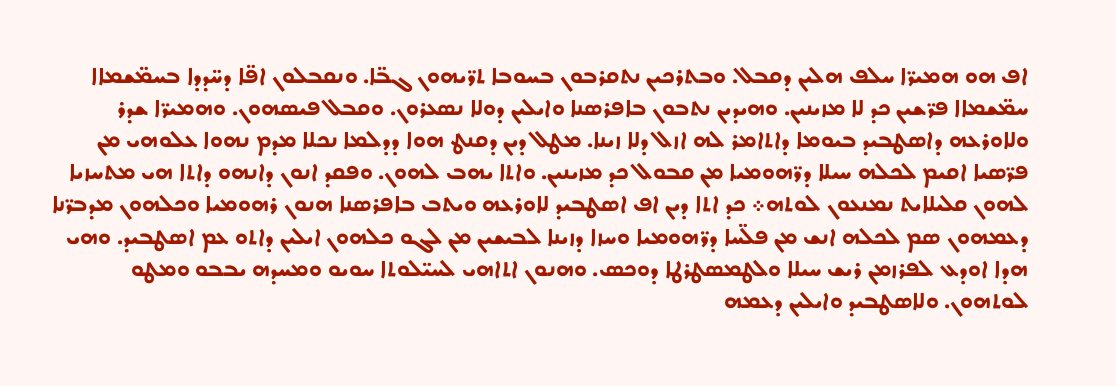ܐܦ ܗܘ ܗܡܝܪ̈ܐ ܚܠܦ ܗܠܝܢ ܕܩܒܠ. ܘܒܬܪܟܝܢ ܢܬܩܪܒܘܢ ܒܚܘܒܐ ܬܪ̈ܝܗܘܢ ܓܒ̈ܐ. ܘܢܩܒܠܘܢ ܐܦ̈ܐ ܕܚ̈ܕܕܐ ܒܚܡ̈ܫܡܐܐ ܚܡ̈ܫܡܐܐ ܦܪ̈ܫܝܢ ܟܕ ܠܐ ܡܙܝܢܝܢ. ܘܗܝܕܝܢ ܢܬܒܘܢ ܒܐܦܪܣܢܐ ܘܐܝܠܝܢ ܕܘܠܐ ܢܣܥܪܘܢ. ܘܩܒܠ ܦܝܣܗܘܢ. ܘܗܡܝܪ̈ܐ ܫܕܪ ܘܠܐܘܪܥܗ ܕܐܣܛܒܝܕ ܒܝܘܡܐ ܕܐܬܐܡܪ ܠܗ ܐܙܠ ܕܠܐ ܙܝܢܐ. ܡܛܠ ܕܝܢ ܕܩܢܛ ܗܘܐ ܕܕܠܡܐ ܢܟܠܐ ܡܕܡ ܢܗܘܐ ܥܠܘܗܝ ܡܢ ܦܪ̈ܣܝܐ ܐܩܝܡ ܠܟܠܗ ܚܝܠܐ ܕܪ̈ܗܘܡܝܐ ܡܢ ܩܒܘܠ ܟܕ ܡܙܝܢܝܢ. ܘܐܬܐ ܝܗܒ ܠܗܘܢ. ܘܦܩܕ ܐܢܘܢ ܕܐܢܗܘ ܕܐܬܐ ܗܝ ܡܬܚܙܝܐ ܠܗܘܢ ܩܠܝܠܐܝܬ ܢܡܢܥܘܢ ܠܘܬܗ܀ ܟܕ ܐܬܐ ܕܝܢ ܐܦ ܐܣܛܒܝܕ ܠܐܘܪܥܗ ܘܝܬܒ ܒܐܦܪܣܢܐ ܗܢܘܢ ܪܗܘܡܝܐ ܘܟܠܗܘܢ ܡܕܒܪ̈ܢܐ ܕܥܡܗܘܢ ܣܡ ܠܟܠܗ ܐܢܫ ܡܢ ܦܠ̈ܚܐ ܕܪ̈ܗܘܡܝܐ ܘܚܙܐ ܕܙܝܢܐ ܠܒܝܫܝܢ ܡܢ ܠܓܘ ܟܠܗܘܢ ܐܝܠܝܢ ܕܐܬܘ ܥܡ ܐܣܛܒܝܕ. ܘܗܝ ܗܕܐ ܐܘܕܥ ܠܦܪܙܡܢ ܪܝܫ ܚܝܠܐ ܘܠܛܡܣܛܪܛܐ ܕܘܟܣ. ܘܗܢܘܢ ܐܬܐܗܝ ܠܚܝ̈ܠܘܬܐ ܚܘܝܘ ܘܡܚܕܗ ܝܒܒܘ ܘܡܛܘ ܠܘܬܗܘܢ. ܘܠܐܣܛܒܝܕ ܘܐܝܠܝܢ ܕܥܡܗ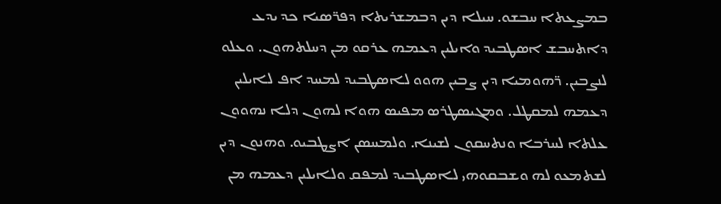ܒܡܨܥܬܐ ܚܒܫܘ. ܚܝܠܐ ܕܝܢ ܕܒܡܫܪܝܬܐ ܕܦܪ̈ܣܝܐ ܟܕ ܝܕܥ ܕܐܬܚܒܫ ܐܣܛܒܝܕ ܘܐܝܠܝܢ ܕܥܡܗ ܥܪܩܘ ܡܢ ܕܚܠܬܗܘܢ. ܘܥܠܘ ܠܢܨܒܝܢ. ܪ̈ܗܘܡܝܐ ܕܝܢ ܨܒܝܢ ܗܘܘ ܠܐܣܛܒܝܕ ܠܡܚܕ ܐܦ ܠܐܝܠܝܢ ܕܥܡܗ ܠܡܩܛܠ. ܘܡܓܝܣܛܪܣ ܡܦܝܣ ܗܘܐ ܠܗܘܢ ܕܠܐ ܢܗܘܘܢ ܥܠܬܐ ܠܚܪܒܐ ܘܢܬܚܩܘܢ ܠܫܝܢܐ. ܘܠܡܚܣܢ ܐܨܛܒܝܘ. ܘܗܢܘܢ ܕܝܢ ܠܫܬܡܥܘ ܠܗ ܘܫܒܩܘܗܝ ܠܐܣܛܒܝܕ ܠܡܦܩ ܘܠܐܝܠܝܢ ܕܥܡܗ ܡܢ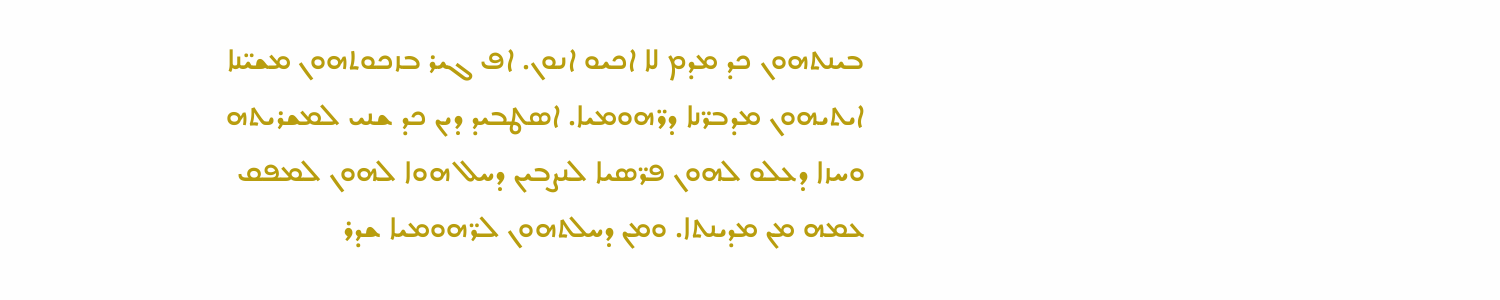ܒܝܢܬܗܘܢ ܟܕ ܡܕܡ ܠܐ ܐܟܝܘ ܐܢܘܢ. ܐܦ ܓܝܪ ܒܙܟܘܬܗܘܢ ܡܫܝ̈ܢܐ ܐܝܬܝܗܘܢ ܡܕܒܪ̈ܢܐ ܕܪ̈ܗܘܡܝܐ. ܐܣܛܒܝܕ ܕܝܢ ܟܕ ܫܢܝ ܠܡܫܪܝܬܗ ܘܚܙܐ ܕܥܠܘ ܠܗܘܢ ܦܪ̈ܣܝܐ ܠܢܨܒܝܢ ܕܚܠ ܗܘܐ ܠܗܘܢ ܠܡܦܩ ܥܡܗ ܡܢ ܡܕܝܢܬܐ. ܘܡܢ ܕܚܠܬܗܘܢ ܠܪ̈ܗܘܡܝܐ ܫܕܪ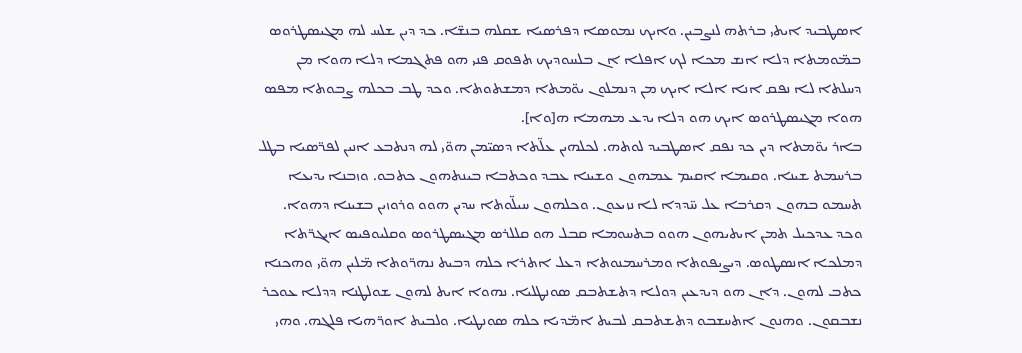ܐܣܛܒܝܕ ܐܝܬܝ ܒܪܬܗ ܠܢܨܒܝܢ. ܘܐܝܟ ܢܡܘܣܐ ܕܦܪܣܝܐ ܫܩܠܗ ܒܢܫ̈ܐ. ܟܕ ܕܝܢ ܫܠܚ ܠܗ ܡܓܝܣܛܪܘܣ ܒܡ̈ܘܡܬܐ ܕܠܐ ܐܢܫ ܡܟܐ ܠܟ ܐܦܠܐ ܐܢ ܒܠܚܘܕܝܟ ܬܦܘܩ ܦܢܝ ܗܘ ܦܬܓܡܐ ܕܠܐ ܗܘܐ ܡܢ ܕܚܠܬܐ ܠܐ ܢܦܩ ܐܢܐ ܐܠܐ ܐܝܟ ܡܢ ܕܢܡܠܘܢ ܝܘ̈ܡܬܐ ܕܡܫܬܘܬܐ. ܘܟܕ ܛܒ ܒܟܠܗ ܨܒܘܬܐ ܡܦܣ ܗܘܐ ܡܓܝܣܛܪܘܣ ܐܝܟ ܗܘ ܕܠܐ ܝܕܥ ܡܗܡܐ ܗ[ܘܐ].
ܒܐܪ ܝܘ̈ܡܬܐ ܕܝܢ ܟܕ ܢܦܩ ܐܣܛܒܝܕ ܠܘܬܗ. ܠܟܠܗܝܢ ܥܠ̈ܬܐ ܕܣܝ̈ܡܢ ܗܘ̈ܝ ܠܗ ܕܢܬܒܥ ܐܢܝܢ ܠܦܪ̈ܣܝܐ ܒܛܠ ܒܪܚܡܬ ܫܝܢܐ. ܘܩܝܡܐ ܐܩܝܡ ܥܡܗܘܢ ܘܫܝܢܐ ܥܒܕ ܘܟܬܒܐ ܒܝܢܬܗܘܢ ܟܬܒܘ. ܘܙܒܢܐ ܝܕܝܥܐ ܬܚܡܘ ܒܗܘܢ ܕܩܪܒܐ ܥܠ ܚ̈ܕܕܐ ܠܐ ܢܙܝܥܘܢ. ܘܟܠܗܘܢ ܚܝܠ̈ܘܬܐ ܚܕܝܢ ܗܘܘ ܘܪܘܙܝܢ ܒܫܝܢܐ ܕܗܘܐ.
ܘܟܕ ܥܕܟܝܠ ܬܡܢ ܐܝܬܝܗܘܢ ܗܘܘ ܒܬܚܘܡܐ ܩܒܠ ܗܘ ܩܠܠܪܣ ܡܓܝܣܛܪܘܣ ܘܩܠܝܘܦܝܣ ܐܝܓܪ̈ܬܐ ܕܡܠܟܐ ܐܢܣܛܘܣ. ܕܝܨܝܦܘܬܐ ܘܡܪܚܡܢܘܬܐ ܕܥܠ ܐܬܪܐ ܟܠܗ ܕܒܝܬ ܢܗܪ̈ܘܬܐ ܡ̈ܠܝܢ ܗܘ̈ܝ ܘܗܟܢܐ ܟܬܒ ܠܗܘܢ. ܕܐܢ ܗܘ ܕܝܕܥܝܢ ܕܘܠܐ ܕܬܫܬܒܩ ܣܘܢܛܠܝܐ. ܢܗܘܐ ܐܝܬ ܠܗܘܢ ܫܘܠܛܢܐ ܕܕܠܐ ܥܘܟܪ ܢܫܒܩܘܢ. ܘܗܢܘܢ ܐܬܚܫܒܘ ܕܬܫܬܒܩ ܠܒܝܬ ܐܡ̈ܕܝܐ ܟܠܗ ܣܘܢܛܝܐ. ܘܠܒܝܬ ܐܘܪ̈ܗܝܐ ܦܠܓܗ. ܘܗܝ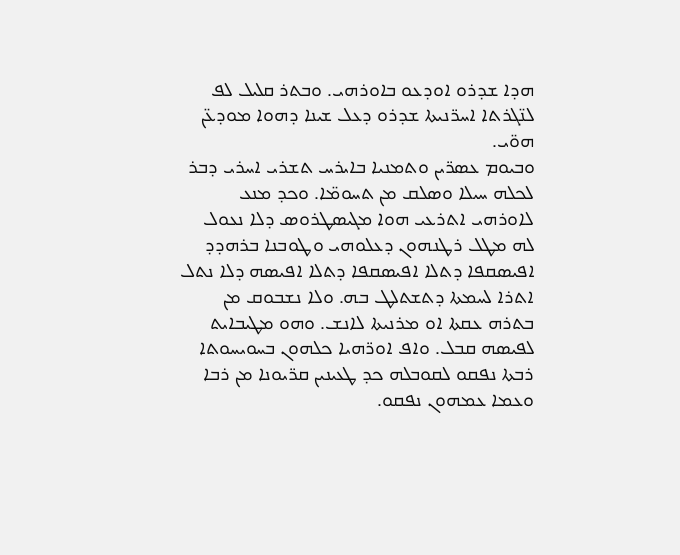ܗܕܐ ܫܕܪܘ ܐܘܕܥܘ ܒܐܘܪܗܝ. ܘܒܬܪ ܩܠܝܠ ܠܦ ܠܢ̈ܓܪܬܐ ܐܚܪ̈ܢܝܬܐ ܫܕܪܘ ܕܥܠ ܫܝܢܐ ܕܗܘܐ ܡܘܕܥ̈ܢ ܗܘ̈ܝ.
ܘܒܝܘܡ ܥܣܪ̈ܝܢ ܘܬܡܢܝܐ ܒܐܝܪܚ ܬܫܪܝ ܐܚܪܝ ܕܒܪ ܠܟܠܗ ܚܝܠܐ ܘܣܠܩ ܡܢ ܬܚܘܡ̈ܐ. ܘܟܕ ܡܢܥ ܠܐܘܪܗܝ ܐܬܪܥܝ ܗܘܐ ܡܓܝܣܛܪܘܣ ܕܠܐ ܢܥܘܠ ܠܗ ܡܛܠ ܪܛܢܗܘܢ ܕܥܠܘܗܝ ܘܛܘܒܢܐ ܒܪܗܕܕ ܐܦܝܣܩܦܐ ܕܬܠܐ ܐܦܝܣܩܦܐ ܕܬܠܐ ܐܦܝܣܗ ܕܠܐ ܢܬܠ ܐܬܪܐ ܠܚܡܬܐ ܕܬܫܬܠܛ ܒܗ. ܘܠܐ ܢܫܒܘܩ ܡܢ ܒܬܪܗ ܥܩܬܐ ܐܘ ܡܪܢܝܬܐ ܠܐܢܫ. ܘܗܘ ܡܛܝܒܐܝܬ ܠܦܝܣܗ ܩܒܠ. ܘܐܦ ܐܘܪ̈ܗܝܐ ܟܠܗܘܢ ܒܚܘܝܚܘܬܐ ܪܒܬܐ ܢܦܩܘ ܠܩܘܒܠܗ ܟܕ ܛܥܝܢܝܢ ܩܪ̈ܝܘܢܐ ܡܢ ܪܒܐ ܘܥܡܐ ܥܡܗܘܢ ܢܦܩܘ.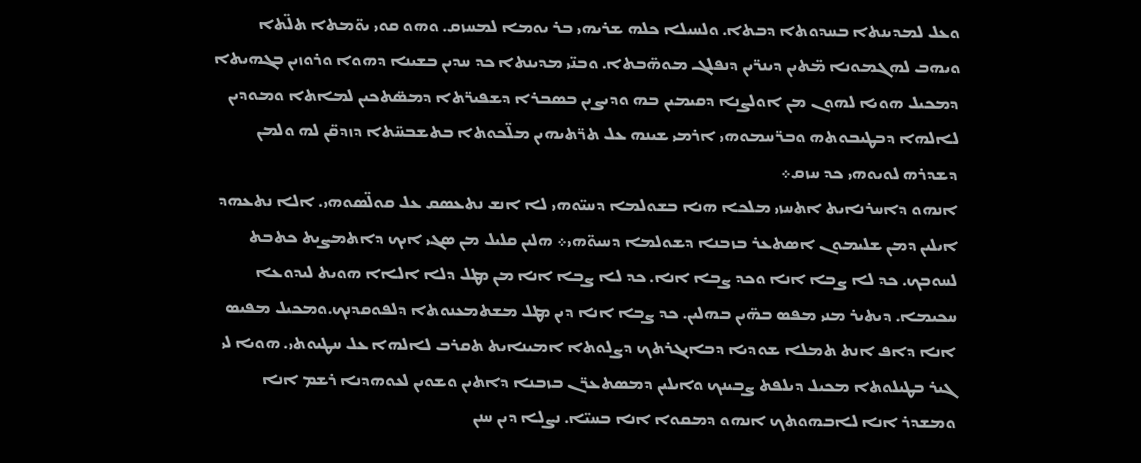ܘܥܠ ܠܡܕܝܢܬܐ ܒܚܕܘܬܐ ܕܒܬܐ. ܘܠܚܝܠܐ ܟܠܗ ܫܪܝܗܝ ܒܪ ܝܘܡܐ ܠܡܚܙܩ. ܘܗܘ ܩܘܝ ܝܘ̈ܡܬܐ ܬܠ̈ܬܐ ܘܝܗܒ ܠܗܓܡܘܢܐ ܡ̈ܬܝܢ ܕܝܢܪ̈ܝܢ ܕܢܦܠܓ ܡܘܗ̈ܒܬܐ. ܘܒܢ̈ܝ ܡܕܝܢܬܐ ܟܕ ܚܕܝܢ ܒܫܝܢܐ ܕܗܘܐ ܘܪܘܙܝܢ ܒܓܗܝܬܐ ܕܡܟܝܠ ܗܘܝܐ ܠܗܘܢ ܡܢ ܐܘܠܨܢܐ ܕܩܝܡܝܢ ܒܗ ܘܕܝܨܝܢ ܒܣܒܪܐ ܕܫܦܝܪ̈ܬܐ ܕܡܣ̈ܬܟܝܢ ܠܡܐܬܐ ܘܡܘܕܝܢ ܠܐܠܗܐ ܕܒܛܝܒܘܬܗ ܘܒܪ̈ܚܡܘܗܝ ܐܪܡܝ ܫܝܢܗ ܥܠ ܬܪ̈ܬܝܗܝܢ ܡܠ̈ܟܘܬܐ ܒܬܫܒܚ̈ܬܐ ܕܙܕܩ̈ܢ ܠܗ ܘܠܡܢ ܕܫܕܪܗ ܠܘܝܘܗܝ ܟܕ ܚܙܩ܀
ܐܢܗܘ ܕܐܚܪܢܐܝܬ ܐܬܚܙܝ ܡܠܟܐ ܗܢܐ ܒܫܘܠܡܐ ܕܚܝ̈ܘܗܝ ܠܐ ܐܢܫ ܢܬܥܣܩ ܥܠ ܩܘܠ̈ܣܘܗܝ. ܐܠܐ ܢܬܥܗܕ ܐܝܠܝܢ ܕܡܢ ܫܠܝܡܘܢ ܐܣܬܥܪ ܒܙܒܢܐ ܕܫܘܠܡܐ ܕܚܝܘ̈ܗܝ܀ ܗܠܝܢ ܩܠܝܠ ܡܢ ܣܓܝ ܐܝܟ ܕܐܬܡܨܝܬ ܟܬܒܬ ܠܚܘܒܟ. ܟܕ ܠܐ ܨܒܐ ܐܢܐ ܘܟܕ ܨܒܐ ܐܢܐ. ܟܕ ܠܐ ܨܒܐ ܐܢܐ ܡܢ ܡܛܠ ܕܠܐ ܐܠܐܐ ܗܘܝܬ ܠܝܕܘܥܐ ܚܟܝܡܐ. ܕܝܬܝܪ ܡܢܝ ܡܦܣ ܒܗ̈ܝܢ ܒܗܠܝܢ. ܟܕ ܨܒܐ ܐܢܐ ܕܝܢ ܡܛܠ ܡܫܬܡܥܢܘܬܐ ܕܠܦܘܩܕܢܟ.ܘܡܟܝܠ ܡܦܝܣ ܐܢܐ ܕܐܦ ܐܢܬ ܬܡܠܐ ܫܘܕܝܐ ܕܒܐܝܓܪܬܟ ܕܨܠܘܬܐ ܐܡܝܢܐܝܬ ܬܩܪܒ ܠܐܠܗܐ ܥܠ ܚܛܝܘܬܝ. ܗܘܝܐ ܠܝ ܓܝܪ ܒܛܝܠܘܬܐ ܡܟܝܠ ܕܝܠܦܬ ܨܒܝܢܟ ܘܐܝܠܝܢ ܕܡܣܬܥܪ̈ܢ ܒܙܒܢܐ ܕܐܬܝܢ ܘܫܘܝܢ ܠܥܘܗܕܢܐ ܪܫܡ ܐܢܐ ܘܡܫܕܪ ܐܢܐ ܠܐܒܗܘܬܟ ܐܢܗܘ ܕܡܩܘܐ ܐܢܐ ܒܚܝ̈ܐ. ܢܨܠܐ ܕܝܢ ܚܢܢ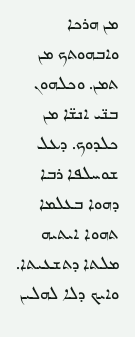ܡܢ ܗܪܟܐ ܘܐܒܗܘܬܟ ܡܢ ܬܡܢ. ܘܟܠܗܘܢ ܒܢ̈ܝ ܐܢܫ̈ܐ ܡܢ ܟܠܕܘܟ. ܕܥܠ ܫܘܚܠܦܐ ܪܒܐ ܕܗܘܐ ܒܥܠܡܐ ܬܗܘܐ ܐܝܬܝܗ ܡܠܬܐ ܕܬܫܥܝܬܐ. ܘܐܝܟ ܕܠܐ ܠܗܠܝܢ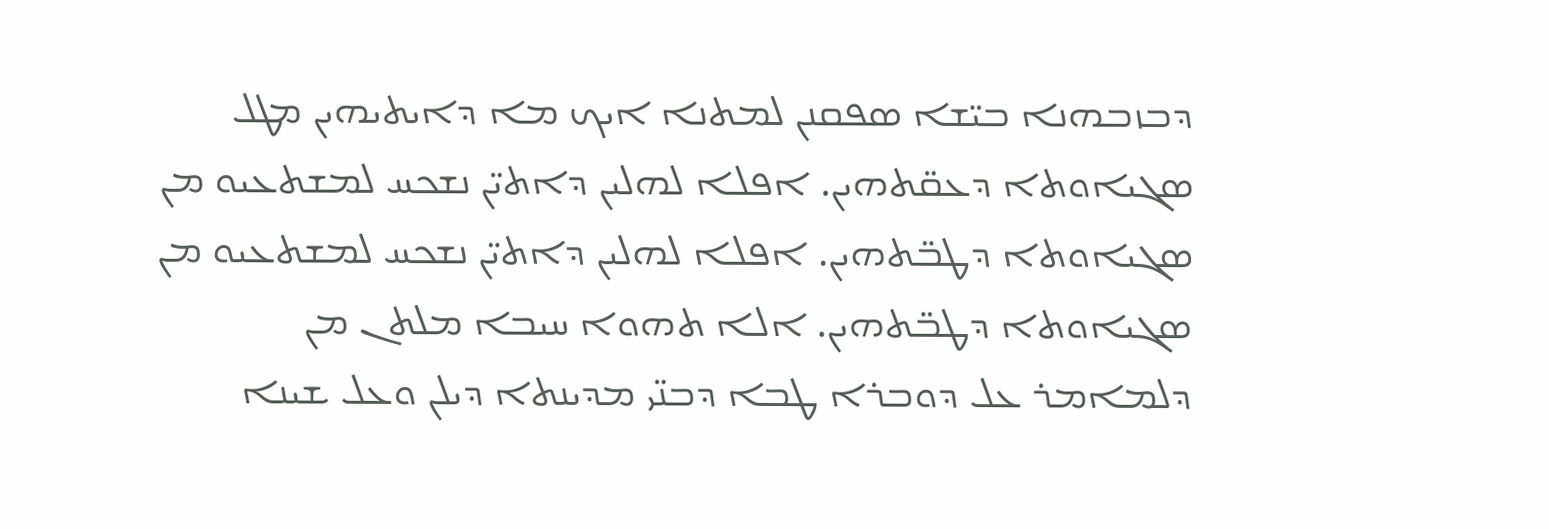ܕܒܙܒܗܢܐ ܒܝ̈ܫܐ ܣܦܩܢܢ ܠܡܬܢܐ ܐܝܟ ܡܐ ܕܐܝܬܝܗܝܢ ܡܛܠ ܣܓܝܐܘܬܐ ܕܥܩ̈ܬܗܝܢ. ܐܦܠܐ ܠܗܠܝܢ ܕܐܬܝ̈ܢ ܢܫܟܚ ܠܡܫܬܥܝܘ ܡܢ ܣܓܝܐܘܬܐ ܕܛܒ̈ܬܗܝܢ. ܐܦܠܐ ܠܗܠܝܢ ܕܐܬܝ̈ܢ ܢܫܟܚ ܠܡܫܬܥܝܘ ܡܢ ܣܓܝܐܘܬܐ ܕܛܒ̈ܬܗܝܢ. ܐܠܐ ܬܗܘܐ ܚܝܒܐ ܡܠܬܢ ܡܢ ܕܠܡܐܡܪ ܥܠ ܕܘܒܪܐ ܛܒܐ ܕܒܢ̈ܝ ܡܕܝܢܬܐ ܕܝܠܢ ܘܥܠ ܫܝܢܐ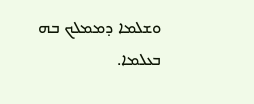ܘܫܠܡܐ ܕܡܡܠܟ ܒܗ ܒܥܠܡܐ.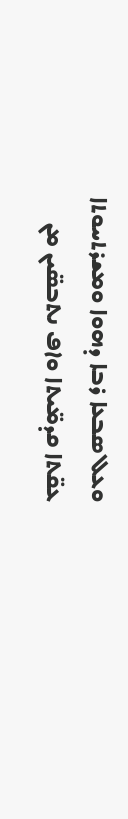ܘܥܠ ܣܒܥܐ ܪܒܐ ܕܗܘܐ ܘܡܫܪܬܚܘܬܐ ܥܩ̈ܬܐ ܩܕܡ̈ܝܬܐ ܘܐܦ ܢܬܒܣ̈ܝܢ ܡܢ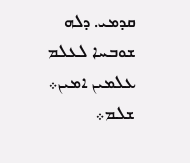ܩܕܡܝ. ܕܠܗ ܫܘܒܚܐ ܠܥܠܡ ܥܠܡܝܢ ܐܡܝܢ܀
ܫܠܡ܀